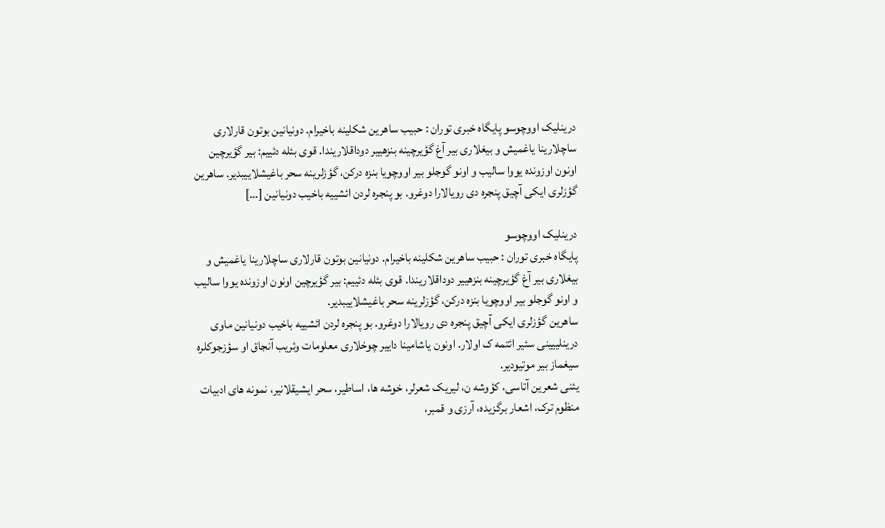درینلیک اووچوسو پایگاه خبری توران : حبیب ساهرین شکلینه باخیرام. دونیانین بوتون قارلاری ساچلارینا یاغمیش و بیغلاری بیر آغ گؤیرچینه بنزهییر دوداقلاریندا. قوی بئله دئییم: بیر گؤیرچین اونون اوزونده یووا سالیب و اونو گوجلو بیر اووچویا بنزه درکن، گؤزلرینه سحر باغیشلاییبدیر. ساهرین گؤزلری ایکی آچیق پنجره دی رویالارا دوغرو. بو پنجره لردن ائشییه باخیب دونیانین […]

درینلیک اووچوسو
پایگاه خبری توران : حبیب ساهرین شکلینه باخیرام. دونیانین بوتون قارلاری ساچلارینا یاغمیش و بیغلاری بیر آغ گؤیرچینه بنزهییر دوداقلاریندا. قوی بئله دئییم: بیر گؤیرچین اونون اوزونده یووا سالیب و اونو گوجلو بیر اووچویا بنزه درکن، گؤزلرینه سحر باغیشلاییبدیر.
ساهرین گؤزلری ایکی آچیق پنجره دی رویالارا دوغرو. بو پنجره لردن ائشییه باخیب دونیانین ماوی درینلییینی سئیر ائتمه ک اولار. اونون یاشامینا داییر چوخلاری معلومات وئریب آنجاق او سؤزجوکلره سیغماز بیر موتیودیر.
یئنی شعرین آتاسی، کؤوشه ن، لیریک شعرلر، خوشه ها، اساطیر، سحر ایشیقلانیر، نمونه های ادبیات منظوم ترک، اشعار برگزیده، آرزی و قمبر،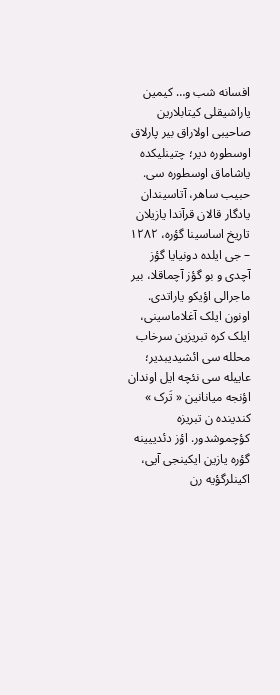افسانه شب و… کیمین یاراشیقلی کیتابلارین صاحیبی اولاراق بیر پارلاق اوسطوره دیر؛ چتینلیکده یاشاماق اوسطوره سی.
حبیب ساهر، آتاسیندان یادگار قالان قرآندا یازیلان تاریخ اساسینا گؤره، ۱۲۸۲ – جی ایلده دونیایا گؤز آچدی و بو گؤز آچماقلا، بیر ماجرالی اؤیکو یاراتدی. اونون ایلک آغلاماسینی، ایلک کره تبریزین سرخاب محلله سی ائشیدیبدیر؛ عاییله سی نئچه ایل اوندان اؤنجه میانانین « تَرک » کندینده ن تبریزه کؤچموشدور. اؤز دئدییینه گؤره یازین ایکینجی آیی، اکینلرگؤیه رن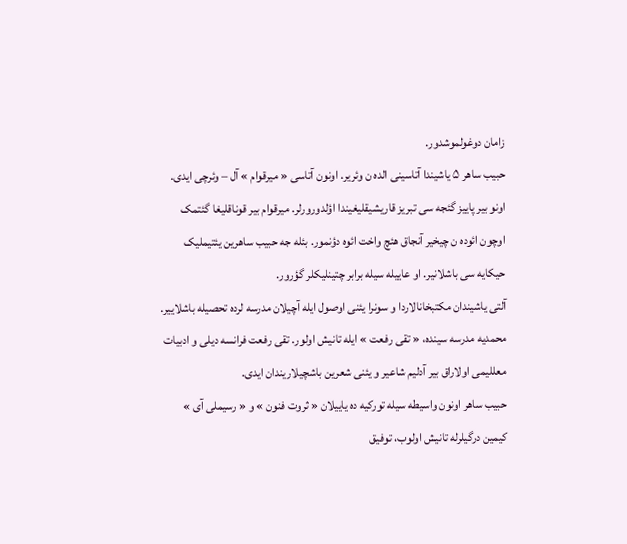زامان دوغولموشدور.
حبیب ساهر ۵ یاشیندا آتاسینی الده ن وئریر. اونون آتاسی « میرقوام » آل – وئرچی ایدی. اونو بیر پاییز گئجه سی تبریز قاریشیقلیغیندا اؤلدورورلر. میرقوام بیر قوناقلیغا گئتمک اوچون ائوده ن چیخیر آنجاق هئچ واخت ائوه دؤنمور. بئله جه حبیب ساهرین یئتیملیک حیکایه سی باشلانیر. او عاییله سیله برابر چتینلیکلر گؤرور.
آلتی یاشیندان مکتبخانالاردا و سونرا یئنی اوصول ایله آچیلان مدرسه لرده تحصیله باشلاییر. محمدیه مدرسه سینده، « تقی رفعت » ایله تانیش اولور. تقی رفعت فرانسه دیلی و ادبیات معللیمی اولاراق بیر آدلیم شاعیر و یئنی شعرین باشچیلاریندان ایدی.
حبیب ساهر اونون واسیطه سیله تورکیه ده یاییلان « ثروت فنون » و « رسیملی آی » کیمین درگیلرله تانیش اولوب، توفیق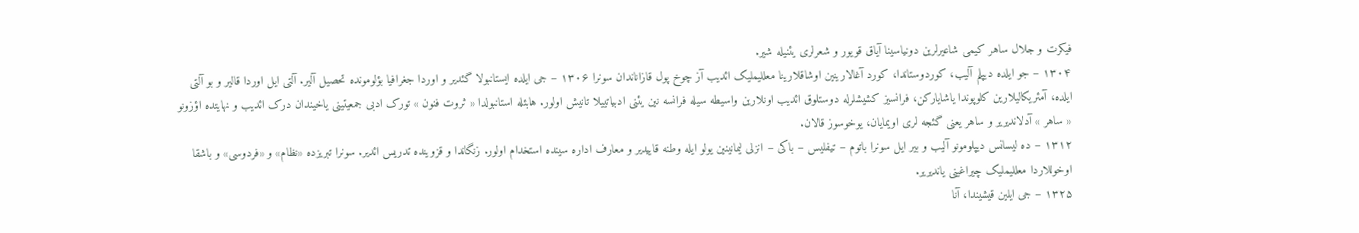فیکرت و جلال ساهر کیمی شاعیرلرین دونیاسینا آیاق قویور و شعرلری یئنیله شیر.
۱۳۰۴ – جو ایلده دیپلم آلیب، کوردوستاندا، کورد آغالارینین اوشاقلارینا معللیملیک ائدیب آز چوخ پول قازاناندان سونرا ۱۳۰۶ – جی ایلده ایستانبولا گئدیر و اوردا جغرافیا بؤلومونده تحصیل آلیر. آلتی ایل اوردا قالیر و بو آلتی ایلده، آمئریکالیلارین کلوپوندا یاشایارکن، فرانسیز کشیشلرله دوستلوق ائدیب اونلارین واسیطه سیله فرانسه نین یئنی ادبیاتییلا تانیش اولور. هابئله استانبولدا « ثروت فنون » تورک ادبی جمعیتینی یاخیندان درک ائدیب و نهایتده اؤزونو « ساهر » آدلاندیریر و ساهر یعنی گئجه لری اویمایان، یوخوسوز قالان.
۱۳۱۲ – ده لیسانس دیپلومونو آلیب و بیر ایل سونرا باتوم – تیفلیس – باکی – انزلی لیمانینین یولو ایله وطنه قاییدیر و معارف اداره سینده استخدام اولور. زنگاندا و قزوینده تدریس ائدیر. سونرا تبریزده «نظام» و «فردوسی» و باشقا اوخوللاردا معللیملیک چیراغینی یاندیریر.
۱۳۲۵ – جی ایلین قیشیندا، آنا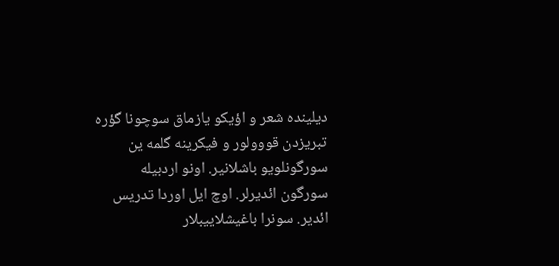دیلینده شعر و اؤیکو یازماق سوچونا گؤره تبریزدن قووولور و فیکرینه گلمه ین سورگونلویو باشلانیر. اونو اردبیله سورگون ائدیرلر. اوچ ایل اوردا تدریس ائدیر. سونرا باغیشلاییبلار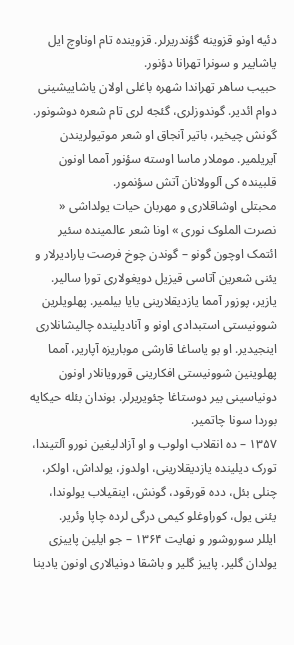دئیه اونو قزوینه گؤندریرلر. قزوینده تام اوناوچ ایل یاشاییر و سونرا تهرانا دؤنور.
حبیب ساهر تهراندا شهره باغلی اولان یاشاییشینی دوام ائدیر. گوندوزلری، گئجه لری تام شعره دوشونور. گونش چیخیر، باتیر آنجاق او شعر موتیولریندن آیریلمیر. موملار ماسا اوسته سؤنور آمما اونون قلبینده کی آلوولانان آتش سؤنمور.
محبتلی اوشاقلاری و مهربان حیات یولداشی « نصرت الملوک نوری » اونا شعر عالمینده سئیر ائتمک اوچون گونو – گوندن چوخ فرصت یارادیرلار و یئنی شعرین آتاسی قیزیل دویغولاری تورا سالیر.
یازیر، پوزور آمما یازدیقلارینی یایا بیلمیر. پهلویلرین شوونیستی استبدادی اونو و آنادیلینده چالیشانلاری اینجیدیر. او بو یاساغا قارشی موباریزه آپاریر، آمما پهلوینین شوونیستی افکارینی قورویانلار اونون دونیاسینی بیر دوستاغا چئویریرلر. بوندان بئله حیکایه بوردا سونا چاتمیر.
۱۳۵۷ – ده انقلاب اولوب و او آزادلیغین نورو آلتیندا، تورک دیلینده یازدیقلارینی، اولدوز، یولداش، اولکر، چنلی بئل، دده قورقود، گونش، اینقیلاب یولوندا، یئنی یول، کوراوغلو کیمی درگی لرده چاپا وئریر.
ایللر سوروشور و نهایت ۱۳۶۴ – جو ایلین پاییزی یولدان گلیر. پاییز گلیر و باشقا دونیالاری اونون یادینا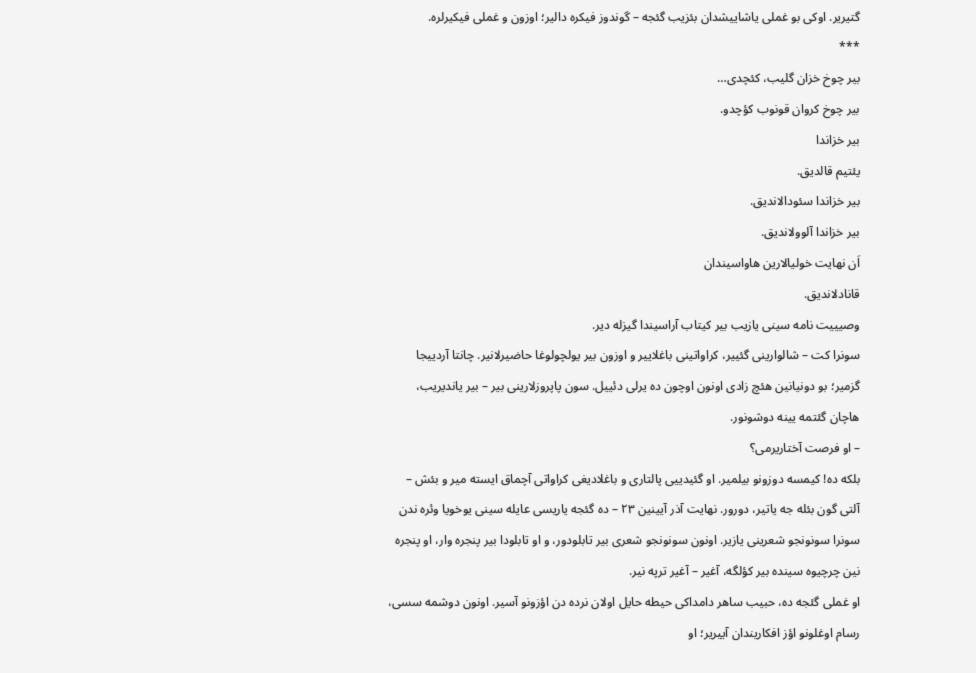گتیریر. اوکی بو غملی یاشاییشدان بئزیب گئجه – گوندوز فیکره دالیر؛ اوزون و غملی فیکیرلره.
***
بیر چوخ خزان گلیب، کئچدی…
بیر چوخ کروان قونوب کؤچدو.
بیر خزاندا
یئتیم قالدیق.
بیر خزاندا سئودالاندیق.
بیر خزاندا آلوولاندیق.
اَن نهایت خولیالارین هاواسیندان
قانادلاندیق.
وصیییت نامه سینی یازیب بیر کیتاب آراسیندا گیزله دیر.
سونرا کت – شالوارینی گئییر، کراواتینی باغلاییر و اوزون بیر یولچولوغا حاضیرلانیر. چانتا آردییجا گزمیر؛ بو دونیانین هئچ زادی اونون اوچون ده یرلی دئییل. سون پاپروزلارینی بیر – بیر یاندیریب، هاچان گئتمه یینه دوشونور.
– او فرصت آختاریرمی؟
بلکه ده! کیمسه دوزونو بیلمیر. او گئیدییی پالتاری و باغلادیغی کراواتی آچماق ایسته میر و بئش – آلتی گون بئله جه یاتیر، دورور. نهایت آذر آیینین ۲۳ – ده گئجه یاریسی عایله سینی یوخویا وئره ندن سونرا سونونجو شعرینی یازیر. اونون سونونجو شعری بیر تابلودور، و او تابلودا بیر پنجره وار، او پنجره نین چرچیوه سینده بیر کؤلگه، آغیر – آغیر ترپه نیر.
او غملی گئجه ده، حبیب ساهر دامداکی حیطه حایل اولان نرده دن اؤزونو آسیر. اونون دوشمه سسی، رسام اوغلونو اؤز افکاریندان آییریر؛ او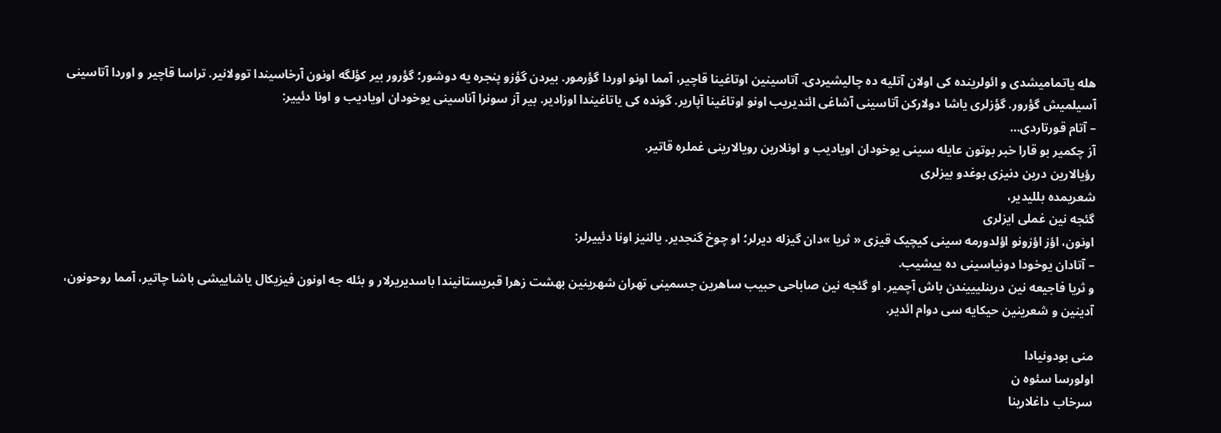هله یاتمامیشدی و ائولرینده کی اولان آتلیه ده چالیشیردی. آتاسینین اوتاغینا قاچیر، آمما اونو اوردا گؤرمور. بیردن گؤزو پنجره یه دوشور؛ گؤرور بیر کؤلگه اونون آرخاسیندا توولانیر. تراسا قاچیر و اوردا آتاسینی آسیلمیش گؤرور. گؤزلری یاشا دولارکن آتاسینی آشاغی ائندیریب اونو اوتاغینا آپاریر. گونده کی یاتاغیندا اوزادیر. بیر آز سونرا آناسینی یوخودان اویادیب و اونا دئییر:
– آتام قورتاردی…
آز چکمیر بو قارا خبر بوتون عایله سینی یوخودان اویادیب و اونلارین رویالارینی غملره قاتیر.
رؤیالارین درین دنیزی بوغدو بیزلری
شعریمده بللیدیر،
گئجه نین غملی ایزلری
اونون، اؤز اؤزونو اؤلدورمه سینی کیچیک قیزی « ثریا »دان گیزله دیرلر؛ او چوخ گنجدیر. یالنیز اونا دئییرلر:
– آتادان یوخودا دونیاسینی ده ییشیب.
و ثریا فاجیعه نین درینلیییندن باش آچمیر. او گئجه نین صاباحی حبیب ساهرین جسمینی تهران شهرینین بهشت زهرا قبریستانیندا باسدیریرلار و بئله جه اونون فیزیکال یاشاییشی باشا چاتیر، آمما روحونون، آدینین و شعرینین حیکایه سی دوام ائدیر.

منی بودونیادا
اولورسا سئوه ن
سرخاب داغلارینا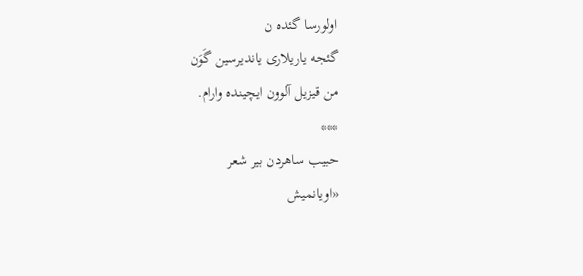اولورسا گئده ن
گئجه یاریلاری یاندیرسین گَوَن
من قیزیل آلوون ایچینده وارام.
***
حبیب ساهردن بیر شعر
«اویانمیش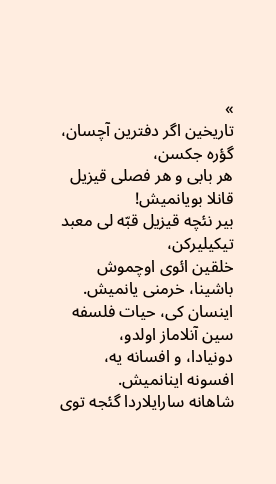»
تاریخین اگر دفترین آچسان، گؤره جکسن،
هر بابی و هر فصلی قیزیل قانلا بویانمیش!
بیر نئچه قیزیل قبّه لی معبد تیکیلیرکن،
خلقین ائوی اوچموش باشینا، خرمنی یانمیش.
اینسان کی، حیات فلسفه سین آنلاماز اولدو،
دونیادا، و افسانه یه، افسونه اینانمیش.
شاهانه سارایلاردا گئجه توی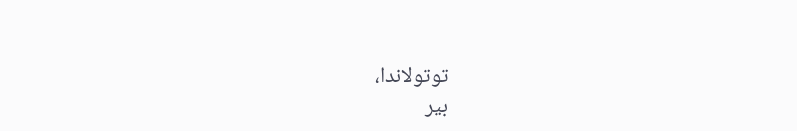توتولاندا،
بیر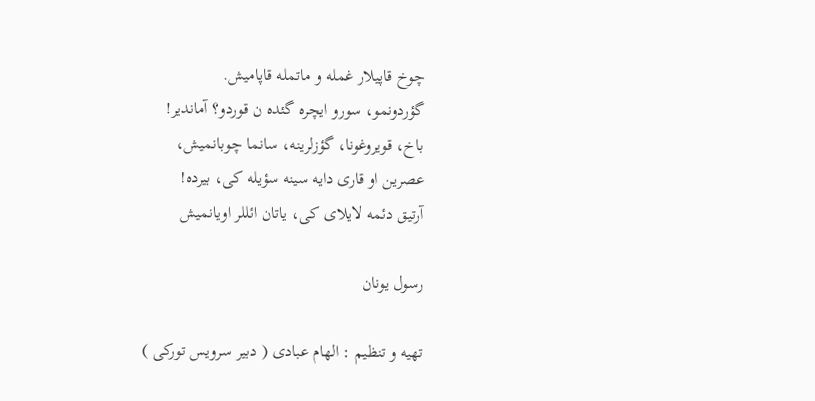چوخ قاپیلار غمله و ماتمله قاپامیش.
گؤردونمو، سورو ایچره گئده ن قوردو؟ آماندیر!
باخ، قویروغونا، گؤزلرینه، سانما چوبانمیش،
عصرین او قاری دایه سینه سؤیله کی، بیرده!
آرتیق دئمه لایلای کی، یاتان ائللر اویانمیش

رسول یونان

تهیه و تنظیم : الهام عبادی ( دبیر سرویس تورکی )